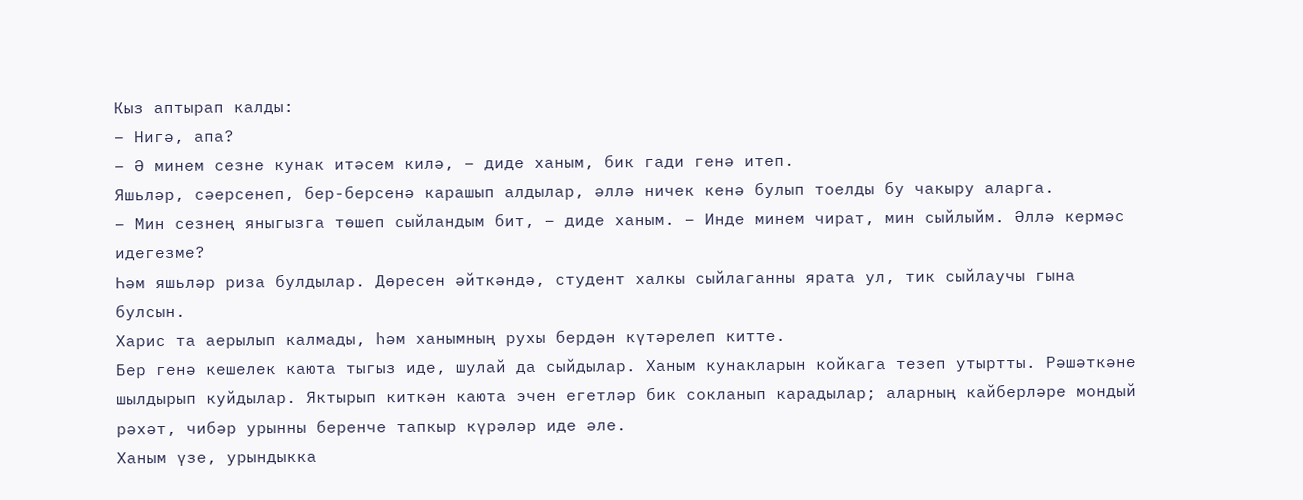Кыз аптырап калды:
– Нигә, апа?
– Ә минем сезне кунак итәсем килә, – диде ханым, бик гади генә итеп.
Яшьләр, сәерсенеп, бер-берсенә карашып алдылар, әллә ничек кенә булып тоелды бу чакыру аларга.
– Мин сезнең яныгызга төшеп сыйландым бит, – диде ханым. – Инде минем чират, мин сыйлыйм. Әллә кермәс идегезме?
Һәм яшьләр риза булдылар. Дөресен әйткәндә, студент халкы сыйлаганны ярата ул, тик сыйлаучы гына булсын.
Харис та аерылып калмады, һәм ханымның рухы бердән күтәрелеп китте.
Бер генә кешелек каюта тыгыз иде, шулай да сыйдылар. Ханым кунакларын койкага тезеп утыртты. Рәшәткәне шылдырып куйдылар. Яктырып киткән каюта эчен егетләр бик сокланып карадылар; аларның кайберләре мондый рәхәт, чибәр урынны беренче тапкыр күрәләр иде әле.
Ханым үзе, урындыкка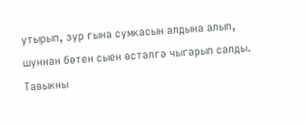утырып, зур гына сумкасын алдына алып, шуннан бөтен сыен өстәлгә чыгарып салды. Тавыкны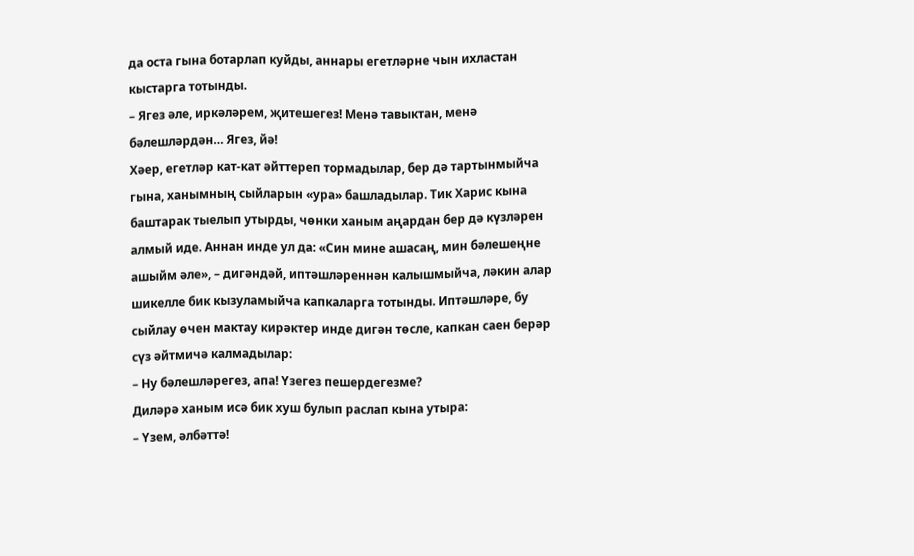да оста гына ботарлап куйды, аннары егетләрне чын ихластан кыстарга тотынды.
– Ягез әле, иркәләрем, җитешегез! Менә тавыктан, менә бәлешләрдән… Ягез, йә!
Хәер, егетләр кат-кат әйттереп тормадылар, бер дә тартынмыйча гына, ханымның сыйларын «ура» башладылар. Тик Харис кына баштарак тыелып утырды, чөнки ханым аңардан бер дә күзләрен алмый иде. Аннан инде ул да: «Син мине ашасаң, мин бәлешеңне ашыйм әле», – дигәндәй, иптәшләреннән калышмыйча, ләкин алар шикелле бик кызуламыйча капкаларга тотынды. Иптәшләре, бу сыйлау өчен мактау кирәктер инде дигән төсле, капкан саен берәр сүз әйтмичә калмадылар:
– Ну бәлешләрегез, апа! Үзегез пешердегезме?
Диләрә ханым исә бик хуш булып раслап кына утыра:
– Үзем, әлбәттә!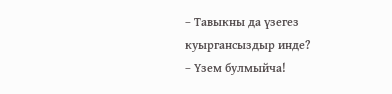– Тавыкны да үзегез куыргансыздыр инде?
– Үзем булмыйча!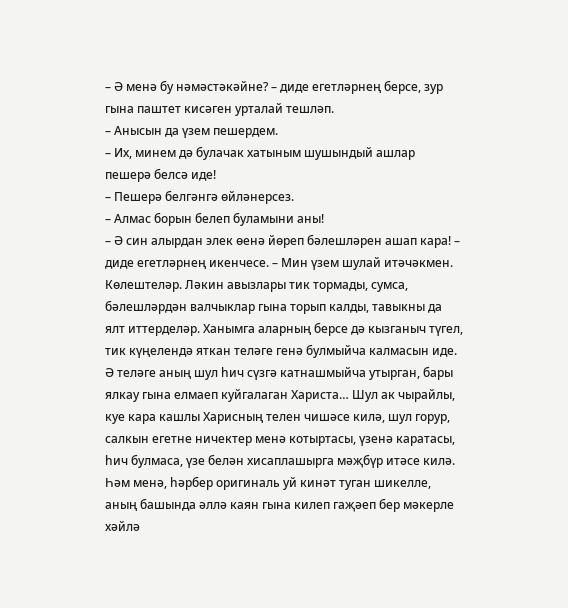– Ә менә бу нәмәстәкәйне? – диде егетләрнең берсе, зур гына паштет кисәген урталай тешләп.
– Анысын да үзем пешердем.
– Их, минем дә булачак хатыным шушындый ашлар пешерә белсә иде!
– Пешерә белгәнгә өйләнерсез.
– Алмас борын белеп буламыни аны!
– Ә син алырдан элек өенә йөреп бәлешләрен ашап кара! – диде егетләрнең икенчесе. – Мин үзем шулай итәчәкмен.
Көлештеләр. Ләкин авызлары тик тормады, сумса, бәлешләрдән валчыклар гына торып калды, тавыкны да ялт иттерделәр. Ханымга аларның берсе дә кызганыч түгел, тик күңелендә яткан теләге генә булмыйча калмасын иде. Ә теләге аның шул һич сүзгә катнашмыйча утырган, бары ялкау гына елмаеп куйгалаган Хариста… Шул ак чырайлы, куе кара кашлы Харисның телен чишәсе килә, шул горур, салкын егетне ничектер менә котыртасы, үзенә каратасы, һич булмаса, үзе белән хисаплашырга мәҗбүр итәсе килә. Һәм менә, һәрбер оригиналь уй кинәт туган шикелле, аның башында әллә каян гына килеп гаҗәеп бер мәкерле хәйлә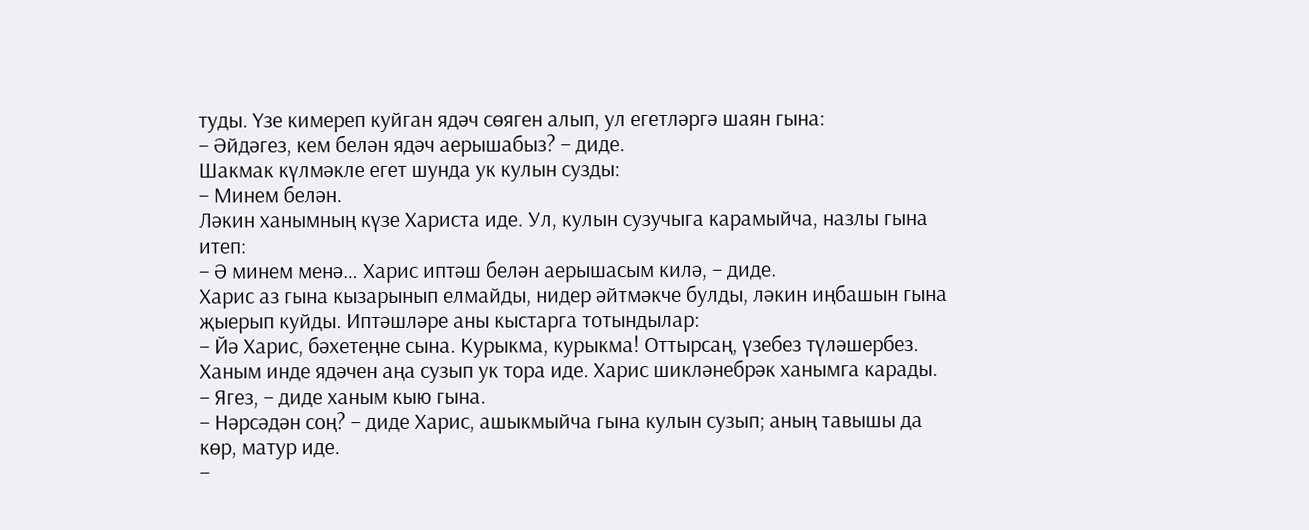туды. Үзе кимереп куйган ядәч сөяген алып, ул егетләргә шаян гына:
– Әйдәгез, кем белән ядәч аерышабыз? – диде.
Шакмак күлмәкле егет шунда ук кулын сузды:
– Минем белән.
Ләкин ханымның күзе Хариста иде. Ул, кулын сузучыга карамыйча, назлы гына итеп:
– Ә минем менә… Харис иптәш белән аерышасым килә, – диде.
Харис аз гына кызарынып елмайды, нидер әйтмәкче булды, ләкин иңбашын гына җыерып куйды. Иптәшләре аны кыстарга тотындылар:
– Йә Харис, бәхетеңне сына. Курыкма, курыкма! Оттырсаң, үзебез түләшербез.
Ханым инде ядәчен аңа сузып ук тора иде. Харис шикләнебрәк ханымга карады.
– Ягез, – диде ханым кыю гына.
– Нәрсәдән соң? – диде Харис, ашыкмыйча гына кулын сузып; аның тавышы да көр, матур иде.
–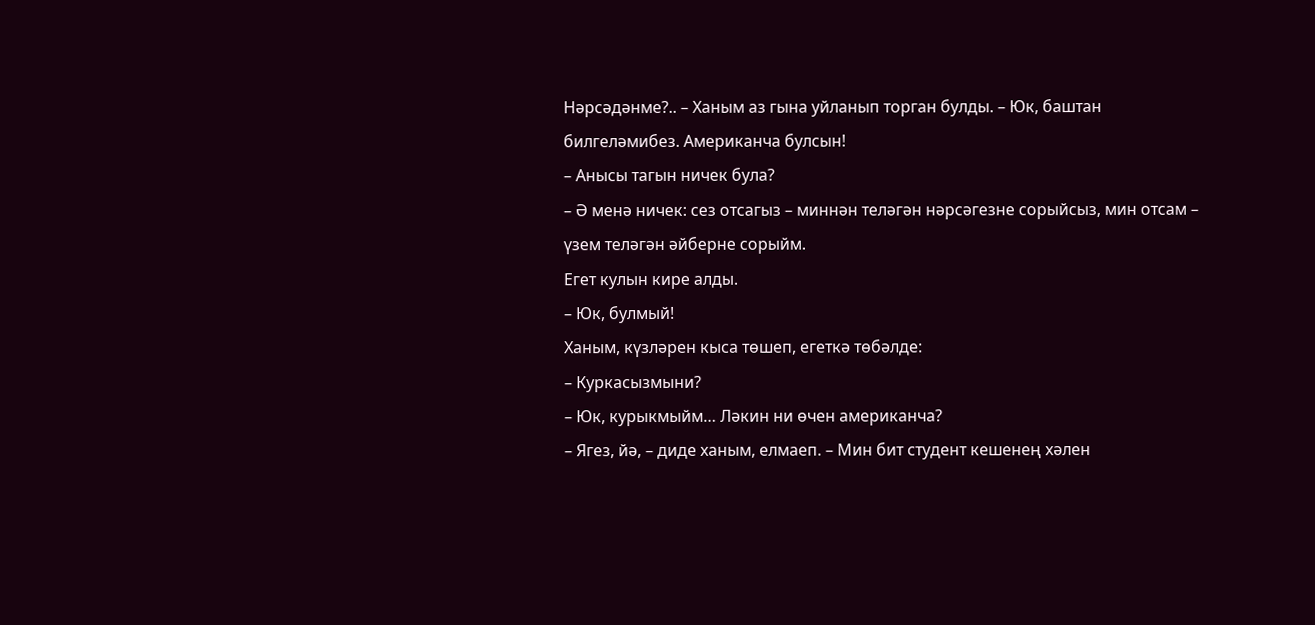Нәрсәдәнме?.. – Ханым аз гына уйланып торган булды. – Юк, баштан билгеләмибез. Американча булсын!
– Анысы тагын ничек була?
– Ә менә ничек: сез отсагыз – миннән теләгән нәрсәгезне сорыйсыз, мин отсам – үзем теләгән әйберне сорыйм.
Егет кулын кире алды.
– Юк, булмый!
Ханым, күзләрен кыса төшеп, егеткә төбәлде:
– Куркасызмыни?
– Юк, курыкмыйм… Ләкин ни өчен американча?
– Ягез, йә, – диде ханым, елмаеп. – Мин бит студент кешенең хәлен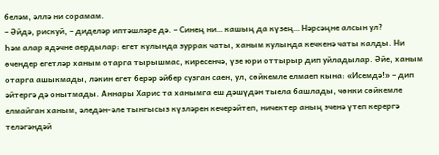беләм, әллә ни сорамам.
– Әйдә, рискуй, – диделәр иптәшләре дә. – Синең ни… кашың да күзең… Нәрсәңне алсын ул?
Һәм алар ядәчне аердылар: егет кулында зуррак чаты, ханым кулында кечкенә чаты калды. Ни өчендер егетләр ханым отарга тырышмас, киресенчә, үзе юри оттырыр дип уйладылар. Әйе, ханым отарга ашыкмады, ләкин егет берәр әйбер сузган саен, ул, сөйкемле елмаеп кына: «Исемдә!» – дип әйтергә дә онытмады. Аннары Харис та ханымга еш дәшүдән тыела башлады, чөнки сөйкемле елмайган ханым, әледән-әле тынгысыз күзләрен кечерәйтеп, ничектер аның эченә үтеп керергә теләгәндәй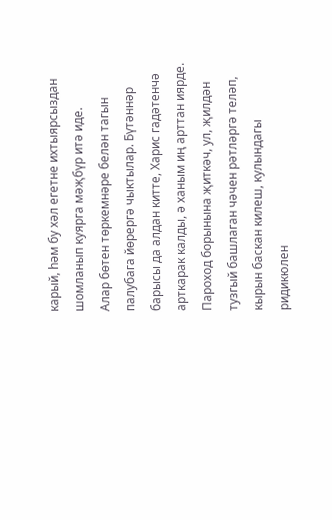карый, һәм бу хәл егетне ихтыярсыздан шомланып куярга мәҗбүр итә иде.
Алар бөтен төркемнәре белән тагын палубага йөрергә чыктылар. Бүтәннәр барысы да алдан китте, Харис гадәтенчә арткарак калды, ә ханым иң арттан иярде. Пароход борынына җиткәч, ул, җилдән тузгый башлаган чәчен рәтләргә теләп, кырын баскан килеш, кулындагы ридикюлен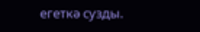егеткә сузды.